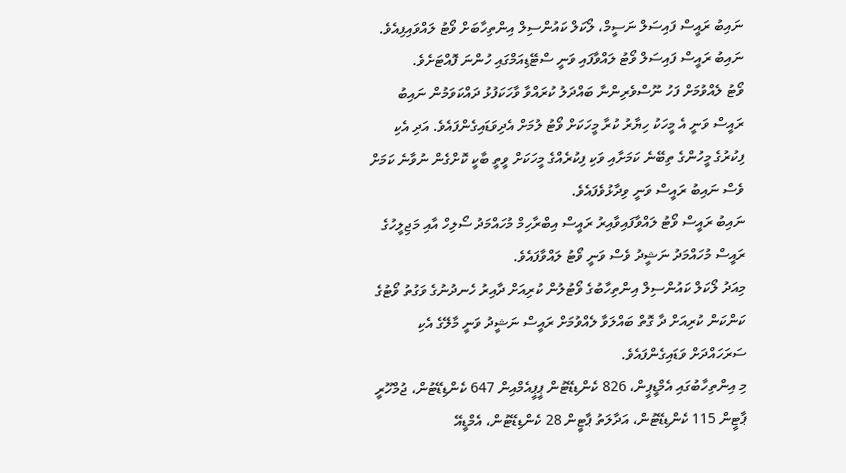ނައިބު ރައީސް ފައިސަލް ނަސީމް، ލޯކަލް ކައުންސިލް އިންތިހާބަށް ވޯޓު ލައްވައިފިއެވެ.
ނައިބު ރައީސް ފައިސަލް ވޯޓު ލައްވާފައި ވަނީ ސްޓޭޑިއަމްގައި ހުންނަ ފޮއްޓަށެވެ.
ވޯޓު ލެއްވުމަށް ފަހު ނޫސްވެރިންނާ ބައްދަލު ކުރައްވާ ވާހަކަފުޅު ދައްކަވަމުން ނައިބު ރައީސް ވަނީ އެ މީހަކު ހިޔާރު ކުރާ މީހަކަށް ވޯޓު ލުމަށް އެދިވަޑައިގެންފައެވެ. އަދި އެކި ފިކުރުގެ މީހުންގެ ތިބޭނެ ކަމަށާއި ވަކި ފިކުރެއްގެ މީހަކަށް ވީތީ ބާކީ ކޮށްގެން ނުވާނެ ކަމަށް ވެސް ނައިބު ރައީސް ވަނީ ވިދާޅުވެފައެވެ.
ނައިބު ރައީސް ވޯޓު ލައްވާފައިވާއިރު ރައީސް އިބްރާހިމް މުހައްމަދު ސޯލިހް އާއި މަޖިލީހުގެ ރައީސް މުހައްމަދު ނަޝީދު ވެސް ވަނީ ވޯޓު ލައްވާފައެވެ.
މިއަދު ލޯކަލް ކައުންސިލް އިންތިހާބުގެ ވޯޓުލުން ކުރިއަށް ދާއިރު ހެނދުނުގެ ވަގުތު ވޯޓުގެ ކަންކަން ކުރިއަށް ދާ ގޮތް ބައްލަވާ ލެއްވުމަށް ރައީސް ނަޝީދު ވަނީ މާލޭގެ އެކި ސަރަހައްދަށް ވަޑައިގެންފައެވެ.
މި އިންތިހާބުގައި އެމްޑީޕީން، 826 ކެންޑިޑޭޓުން ޕީޕީއެމްއިން 647 ކެންޑިޑޭޓުން، ޖުމްހޫރީ ޕާޓީން 115 ކެންޑިޑޭޓުން، އަދާލަތު ޕާޓީން 28 ކެންޑިޑޭޓުން، އެމްޑީއޭ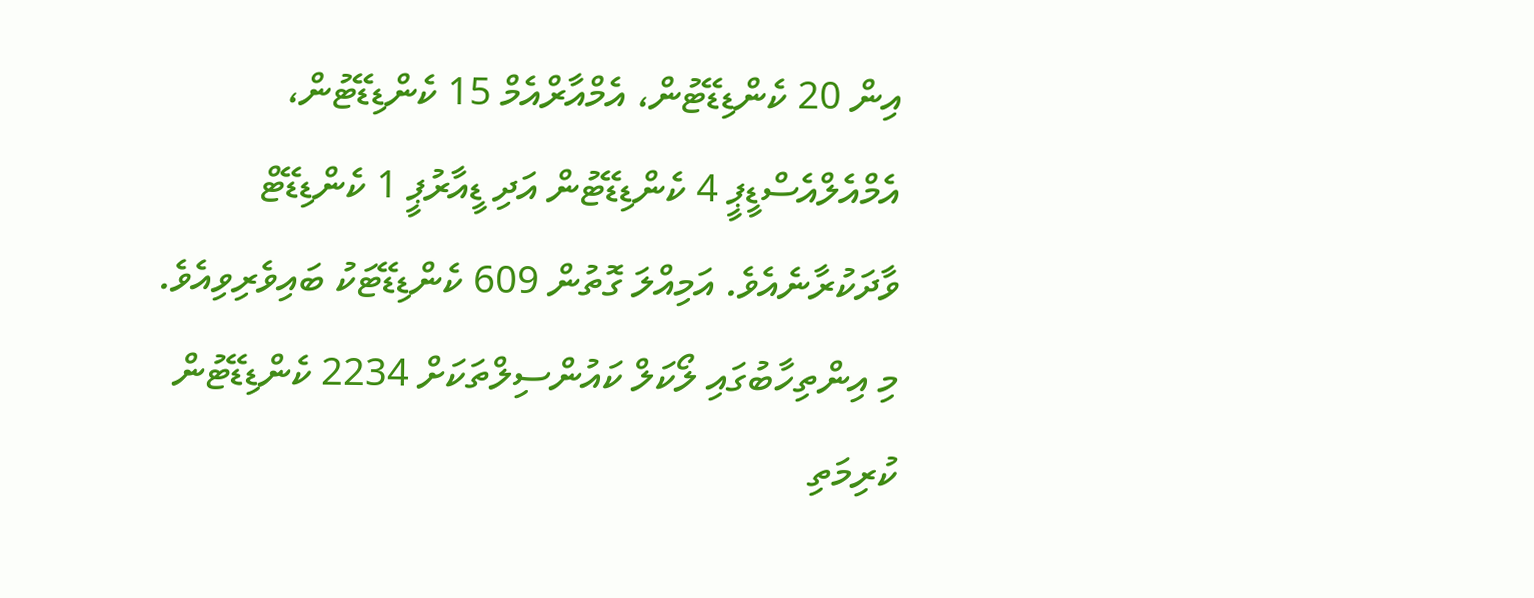އިން 20 ކެންޑިޑޭޓުން، އެމްއާރްއެމް 15 ކެންޑިޑޭޓުން، އެމްއެލްއެސްޑީޕީ 4 ކެންޑިޑޭޓުން އަދި ޑީއާރުޕީ 1 ކެންޑިޑޭޓް ވާދަކުރާނެއެވެ. އަމިއްލަ ގޮތުން 609 ކެންޑިޑޭޓަކު ބައިވެރިވިއެވެ.
މި އިންތިހާބުގައި ލޯކަލް ކައުންސިލްތަކަށް 2234 ކެންޑިޑޭޓުން ކުރިމަތި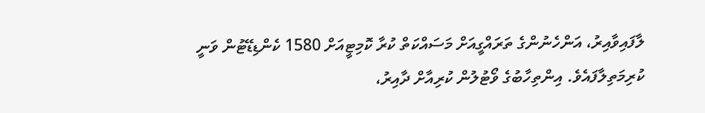ލާފައިވާއިރު، އަންހެނުންގެ ތަރައްގީއަށް މަސައްކަތް ކުރާ ކޮމިޓީއަށް 1580 ކެންޑިޑޭޓުން ވަނީ ކުރިމަތިލާފައެވެ. އިންތިހާބުގެ ވޯޓުލުން ކުރިއާށް ދާއިރު،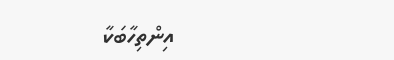އިންތިހާބަކާ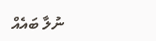ނުލާ ބައެއް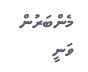މެންބަރުން ވަނީ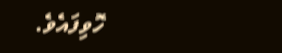ހޮވިފައެވެ.